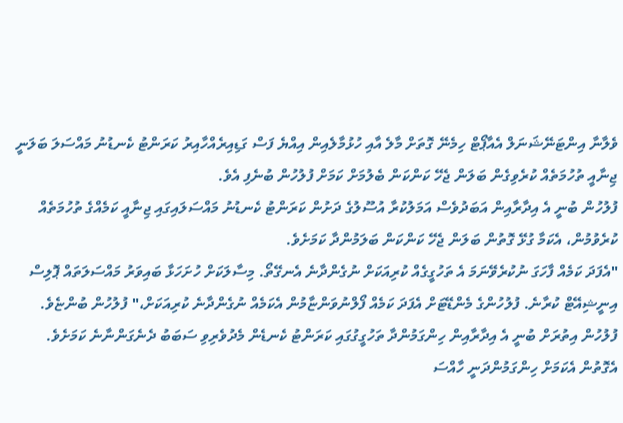ވެލާނާ އިންޓަނޭޝަނަލް އެއާޕޯޓް ހިމެނޭ ގޮތަށް މާލެ އާއި ހުޅުމާލެއިން އިއްޔެ ފަސް ގަޑިއިރެއްހާއިރު ކަރަންޓު ކެނޑުނު މައްސަލަ ބަލަނީ ޖިނާއީ ތުހުމަތެއް ކުރެވިގެން ބަލަން ޖެހޭ ކަންކަން ބެލުމަށް ކަމަށް ފުލުހުން ބުނެފި އެވެ.
ފުލުހުން ބުނީ އެ އިދާރާއިން އަބަދުވެސް އަމަލުކުރާ އުސޫލުގެ ދަށުން ކަރަންޓު ކެނޑުނު މައްސަލައިގައި ޖިނާއީ ކަމެއްގެ ތުހުމަތެއް ކުރެވުމުން، އެކަމާ ގުޅޭ ގޮތުން ބަލަން ޖެހޭ ކަންކަން ބަލަމުންދާ ކަމަށެވެ.
"އެފަދަ ކަމެއް ފާހަގަ ނުކުރެވޭނަމަ އެ ތަހުގީގެއް ކުރިއަކަށް ނުގެންދާނެ އެނގޭތޯ. މިސާލަކަށް ހުށަހަޅާ ބައިވަރު މައްސަލަތައް ޕޮލިސް އިނީޝިއޭޓް ކުރާނެ. ފުލުހުންގެ މެންޑޭޓަށް އެފަދަ ކަމެއް ފޯލްނުވަންޏާމުން އެކަމެއް ނުގެންދާނެ ކުރިއަކަށް،" ފުލުހުން ބުންޏެވެ.
ފުލުހުން އިތުރަށް ބުނީ އެ އިދާރާއިން ހިންގަމުންދާ ތަހުގީގުގައި ކަރަންޓު ކެނޑެން މެދުވެރިވި ސަބަބު ދެނެގަންނާނެ ކަމަށެވެ. އެގޮތުން އެކަމަށް ހިންގަމުންދަނީ ހާއްސަ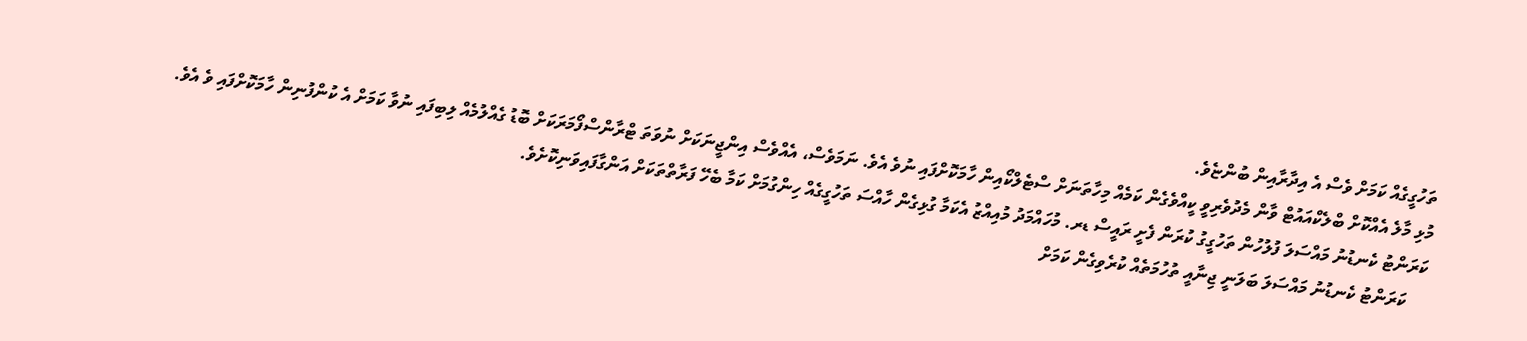ތަހުގީގެއް ކަމަށް ވެސް އެ އިދާރާއިން ބުންޏެވެ.
މުޅި މާލެ އެއްކޮށް ބްލެކްއައުޓް ވާން މެދުވެރިވީ ކީއްވެގެން ކަމެއް މިހާތަނަށް ސްޓެލްކޯއިން ހާމަކޮށްފައި ނުވެ އެވެ. ނަމަވެސް، އެއްވެސް އިންޖީނަކަށް ނުވަތަ ޓްރާންސްފޯމަރަކަށް ބޮޑު ގެއްލުމެއް ލިބިފައި ނުވާ ކަމަށް އެ ކުންފުނިން ހާމަކޮށްފައި ވެ އެވެ.
ކަރަންޓު ކެނޑުނު މައްސަލަ ފުލުހުން ތަހުގީގު ކުރަން ފެށީ ރައީސް ޑރ. މުހައްމަދު މުއިއްޒު އެކަމާ ގުޅިގެން ހާއްސަ ތަހުގީގެއް ހިންގުމަށް ކަމާ ބެހޭ ފަރާތްތަކަށް އަންގާފައިވަނިކޮށެވެ.
    ކަރަންޓު ކެނޑުނު މައްސަލަ ބަލަނީ ޖިނާއީ ތުހުމަތެއް ކުރެވިގެން ކަމަށް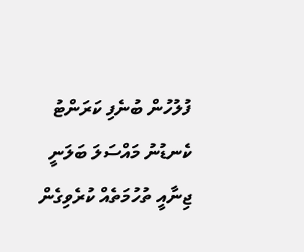ފުލުހުން ބުނެފި ކަރަންޓު ކެނޑުނު މައްސަލަ ބަލަނީ ޖިނާއީ ތުހުމަތެއް ކުރެވިގެން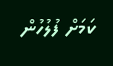ކަމަށް ފުލުހުން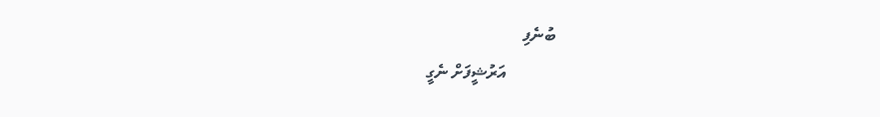ބުނެފި
            އަރުޝީފަށް ނެގީ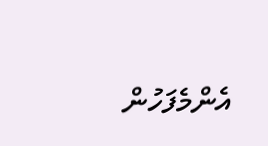އެންމެފަހުން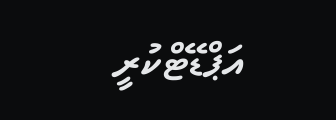އަޕްޑޭޓްކުރީ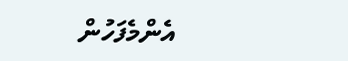އެންމެފަހުން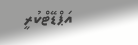އަޕްޑޭޓްކުރީ